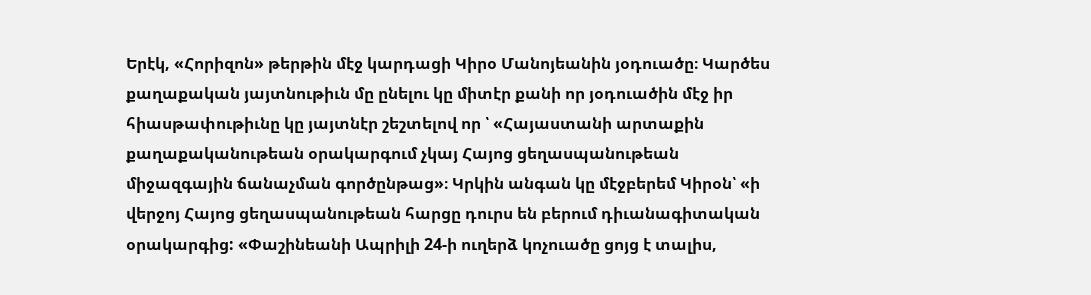Երէկ, «Հորիզոն» թերթին մէջ կարդացի Կիրօ Մանոյեանին յօդուածը։ Կարծես քաղաքական յայտնութիւն մը ընելու կը միտէր քանի որ յօդուածին մէջ իր հիասթափութիւնը կը յայտնէր շեշտելով որ ՝ «Հայաստանի արտաքին քաղաքականութեան օրակարգում չկայ Հայոց ցեղասպանութեան միջազգային ճանաչման գործընթաց»։ Կրկին անգան կը մէջբերեմ Կիրօն՝ «ի վերջոյ Հայոց ցեղասպանութեան հարցը դուրս են բերում դիւանագիտական օրակարգից: «Փաշինեանի Ապրիլի 24-ի ուղերձ կոչուածը ցոյց է տալիս,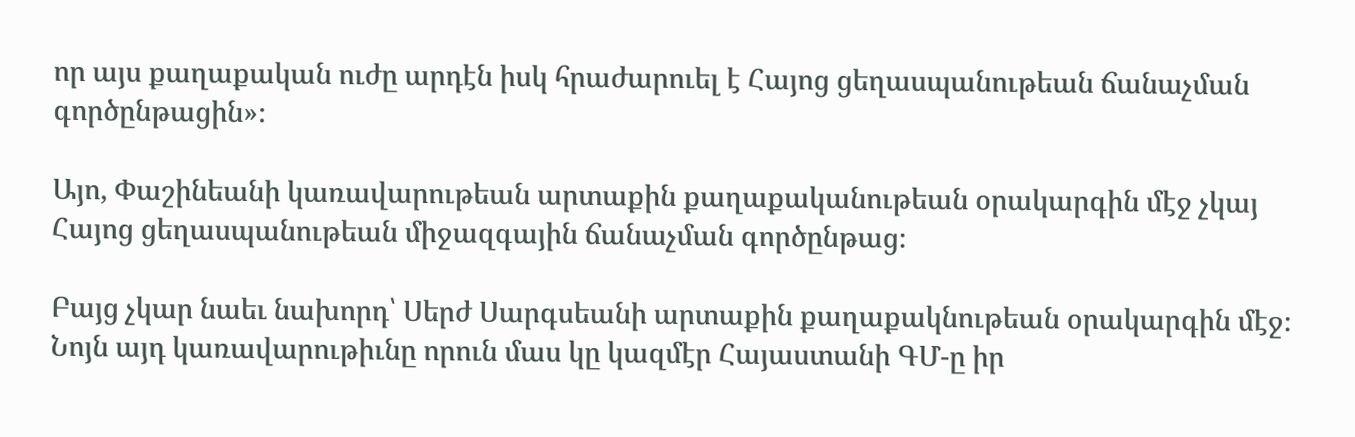որ այս քաղաքական ուժը արդէն իսկ հրաժարուել է Հայոց ցեղասպանութեան ճանաչման գործընթացին»։

Այո, Փաշինեանի կառավարութեան արտաքին քաղաքականութեան օրակարգին մէջ չկայ Հայոց ցեղասպանութեան միջազգային ճանաչման գործընթաց։

Բայց չկար նաեւ նախորդ՝ Սերժ Սարգսեանի արտաքին քաղաքակնութեան օրակարգին մէջ։ Նոյն այդ կառավարութիւնը որուն մաս կը կազմէր Հայաստանի ԳՄ-ը իր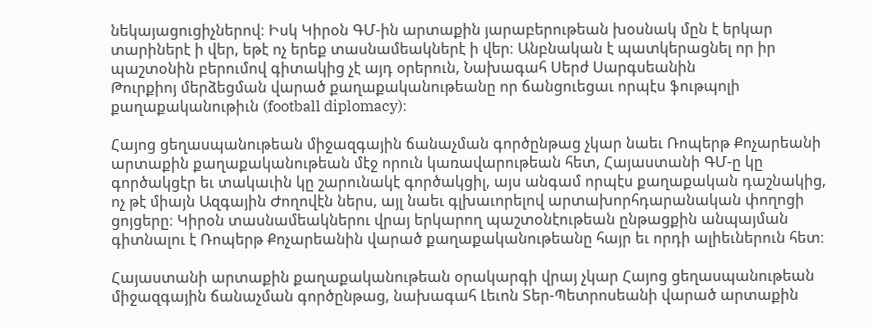նեկայացուցիչներով։ Իսկ Կիրօն ԳՄ-ին արտաքին յարաբերութեան խօսնակ մըն է երկար տարիներէ ի վեր, եթէ ոչ երեք տասնամեակներէ ի վեր։ Անբնական է պատկերացնել որ իր պաշտօնին բերումով գիտակից չէ այդ օրերուն, Նախագահ Սերժ Սարգսեանին
Թուրքիոյ մերձեցման վարած քաղաքականութեանը որ ճանցուեցաւ որպէս ֆութպոլի քաղաքականութիւն (football diplomacy)։

Հայոց ցեղասպանութեան միջազգային ճանաչման գործընթաց չկար նաեւ Ռոպերթ Քոչարեանի արտաքին քաղաքականութեան մէջ որուն կառավարութեան հետ, Հայաստանի ԳՄ-ը կը գործակցէր եւ տակաւին կը շարունակէ գործակցիլ, այս անգամ որպէս քաղաքական դաշնակից, ոչ թէ միայն Ազգային Ժողովէն ներս, այլ նաեւ գլխաւորելով արտախորհդարանական փողոցի ցոյցերը։ Կիրօն տասնամեակներու վրայ երկարող պաշտօնէութեան ընթացքին անպայման գիտնալու է Ռոպերթ Քոչարեանին վարած քաղաքականութեանը հայր եւ որդի ալիեւներուն հետ։

Հայաստանի արտաքին քաղաքականութեան օրակարգի վրայ չկար Հայոց ցեղասպանութեան միջազգային ճանաչման գործընթաց, նախագահ Լեւոն Տեր-Պետրոսեանի վարած արտաքին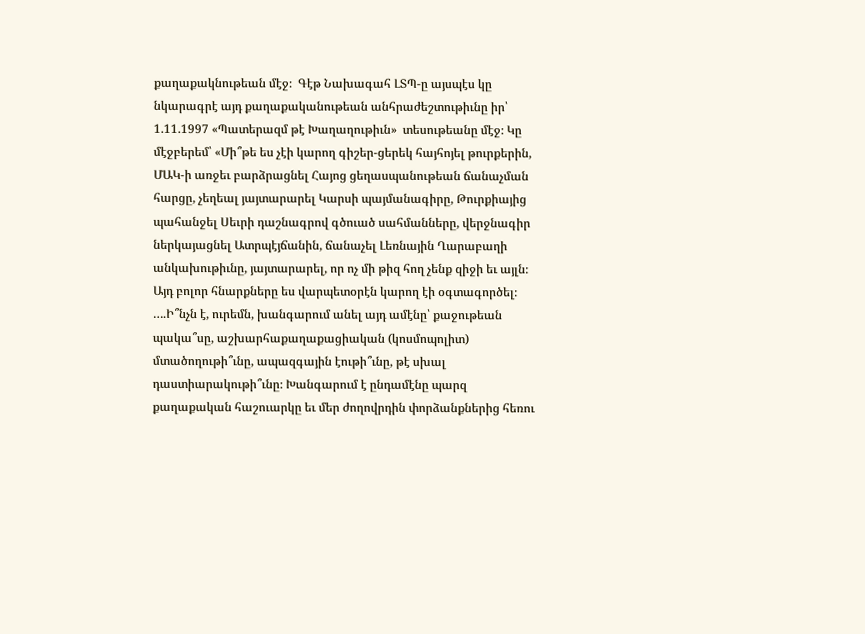քաղաքակնութեան մէջ։  Գէթ Նախագահ ԼՏՊ-ը այսպէս կը նկարագրէ այդ քաղաքականութեան անհրաժեշտութիւնը իր՝ 1.11.1997 «Պատերազմ թէ Խաղաղութիւն»  տեսութեանը մէջ։ Կը մէջբերեմ՝ «Մի՞թե ես չէի կարող գիշեր-ցերեկ հայհոյել թուրքերին, ՄԱԿ-ի առջեւ բարձրացնել Հայոց ցեղասպանութեան ճանաչման հարցը, չեղեալ յայտարարել Կարսի պայմանագիրը, Թուրքիայից պահանջել Սեւրի դաշնագրով գծուած սահմանները, վերջնագիր ներկայացնել Ատրպէյճանին, ճանաչել Լեռնային Ղարաբաղի անկախութիւնը, յայտարարել, որ ոչ մի թիզ հող չենք զիջի եւ այլն։ Այդ բոլոր հնարքները ես վարպետօրէն կարող էի օգտագործել։ ….Ի՞նչն է, ուրեմն, խանգարում անել այդ ամէնը՝ քաջութեան պակա՞սը, աշխարհաքաղաքացիական (կոսմոպոլիտ) մտածողութի՞ւնը, ապազգային էութի՞ւնը, թէ սխալ դաստիարակութի՞ւնը։ Խանգարում է ընդամէնը պարզ քաղաքական հաշուարկը եւ մեր ժողովրդին փորձանքներից հեռու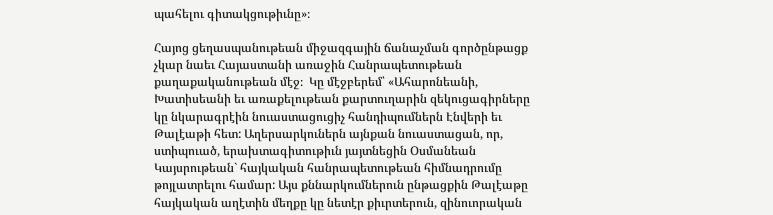պահելու գիտակցութիւնը»։

Հայոց ցեղասպանութեան միջազգային ճանաչման գործընթացք չկար նաեւ Հայաստանի առաջին Հանրապետութեան քաղաքականութեան մէջ։  Կը մէջբերեմ՝ «Ահարոնեանի, Խատիսեանի եւ առաքելութեան քարտուղարին զեկուցագիրները կը նկարագրէին նուաստացուցիչ հանդիպումներն Էնվերի եւ Թալէաթի հետ: Աղերսարկուներն այնքան նուաստացան, որ, ստիպուած, երախտագիտութիւն յայտնեցին Օսմանեան Կայսրութեան` հայկական հանրապետութեան հիմնադրումը թոյլատրելու համար: Այս քննարկումներուն ընթացքին Թալէաթը հայկական աղէտին մեղքը կը նետէր քիւրտերուն, զինուորական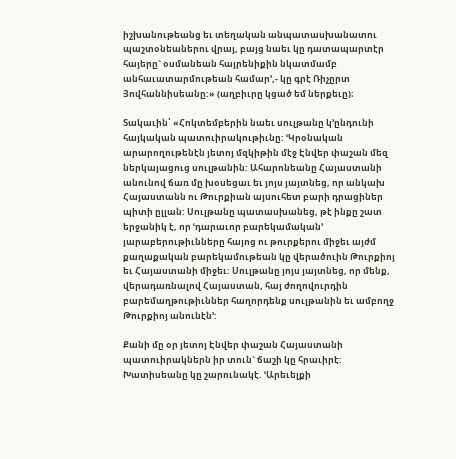իշխանութեանց եւ տեղական անպատասխանատու պաշտօնեաներու վրայ, բայց նաեւ կը դատապարտէր հայերը` օսմանեան հայրենիքին նկատմամբ անհաւատարմութեան համար՚,- կը գրէ Ռիչըրտ Յովհաննիսեանը:» (աղբիւրը կցած եմ ներքեւը)։

Տակաւին՝ «Հոկտեմբերին նաեւ սուլթանը կ’ընդունի հայկական պատուիրակութիւնը: ՙԿրօնական արարողութենէն յետոյ մզկիթին մէջ Էնվեր փաշան մեզ ներկայացուց սուլթանին: Ահարոնեանը Հայաստանի անունով ճառ մը խօսեցաւ եւ յոյս յայտնեց, որ անկախ Հայաստանն ու Թուրքիան այսուհետ բարի դրացիներ պիտի ըլլան: Սուլթանը պատասխանեց, թէ ինքը շատ երջանիկ է, որ ՙդարաւոր բարեկամական՚ յարաբերութիւնները հայոց ու թուրքերու միջեւ այժմ քաղաքական բարեկամութեան կը վերածուին Թուրքիոյ եւ Հայաստանի միջեւ: Սուլթանը յոյս յայտնեց, որ մենք, վերադառնալով Հայաստան, հայ ժողովուրդին բարեմաղթութիւններ հաղորդենք սուլթանին եւ ամբողջ Թուրքիոյ անունէն՚:

Քանի մը օր յետոյ Էնվեր փաշան Հայաստանի պատուիրակներն իր տուն` ճաշի կը հրաւիրէ: Խատիսեանը կը շարունակէ. ՙԱրեւելքի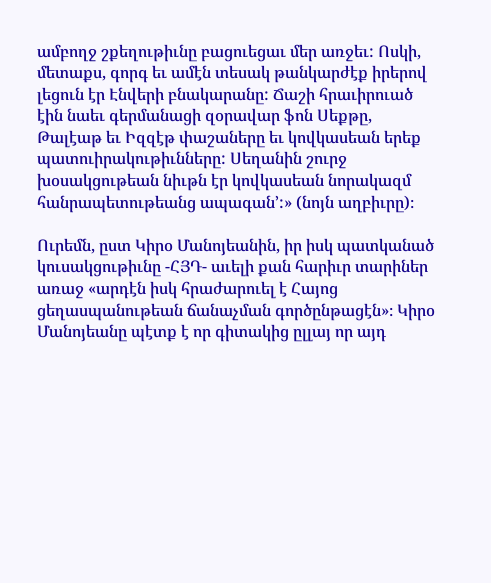ամբողջ շքեղութիւնը բացուեցաւ մեր առջեւ: Ոսկի, մետաքս, գորգ եւ ամէն տեսակ թանկարժէք իրերով լեցուն էր Էնվերի բնակարանը: Ճաշի հրաւիրուած էին նաեւ գերմանացի զօրավար ֆոն Սեքթը, Թալէաթ եւ Իզզէթ փաշաները եւ կովկասեան երեք պատուիրակութիւնները: Սեղանին շուրջ խօսակցութեան նիւթն էր կովկասեան նորակազմ հանրապետութեանց ապագան՚:» (նոյն աղբիւրը)։

Ուրեմն, ըստ Կիրօ Մանոյեանին, իր իսկ պատկանած կուսակցութիւնը -ՀՅԴ- աւելի քան հարիւր տարիներ առաջ «արդէն իսկ հրաժարուել է Հայոց ցեղասպանութեան ճանաչման գործընթացէն»։ Կիրօ Մանոյեանը պէտք է որ գիտակից ըլլայ որ այդ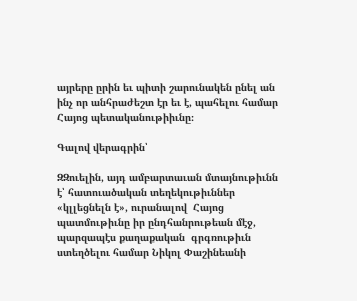այրերը ըրին եւ պիտի շարունակեն ընել ան ինչ որ անհրաժեշտ էր եւ է, պահելու համար Հայոց պետականութիիւնը։

Գալով վերագրին՝

ԶԶուելին, այդ ամբարտաւան մտայնութիւնն է՝ հատուածական տեղեկութիւններ «կլլեցնելն է», ուրանալով  Հայոց պատմութիւնը իր ընդհանրութեան մէջ, պարզապէս քաղաքական  գրգռութիւն ստեղծելու համար Նիկոլ Փաշինեանի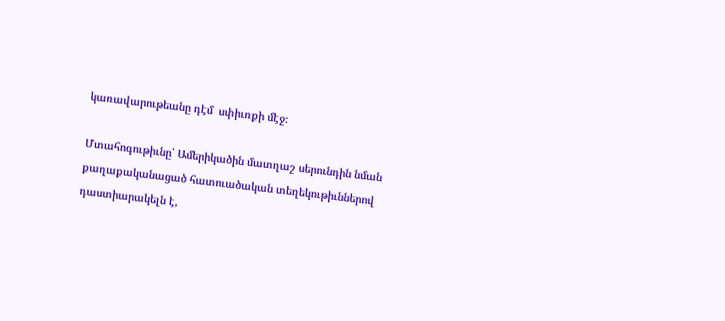կառավարութեանը դէմ  սփիւռքի մէջ։

Մտահոգութիւնը՝ Ամերիկածին մատղաշ սերունդին նման քաղաքականացած հատուածական տեղեկութիւններով դաստիարակելն է,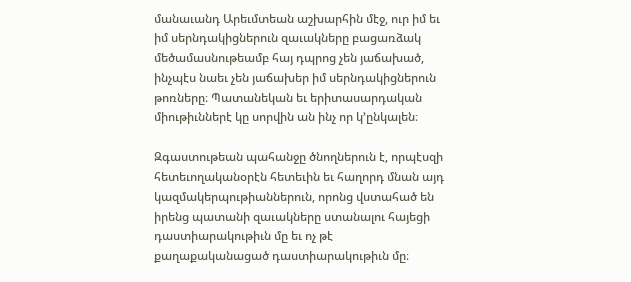մանաւանդ Արեւմտեան աշխարհին մէջ, ուր իմ եւ իմ սերնդակիցներուն զաւակները բացառձակ մեծամասնութեամբ հայ դպրոց չեն յաճախած, ինչպէս նաեւ չեն յաճախեր իմ սերնդակիցներուն թոռները։ Պատանեկան եւ երիտասարդական միութիւններէ կը սորվին ան ինչ որ կ՚ընկալեն։

Զգաստութեան պահանջը ծնողներուն է, որպէսզի հետեւողականօրէն հետեւին եւ հաղորդ մնան այդ կազմակերպութիաններուն, որոնց վստահած են իրենց պատանի զաւակները ստանալու հայեցի դաստիարակութիւն մը եւ ոչ թէ քաղաքականացած դաստիարակութիւն մը։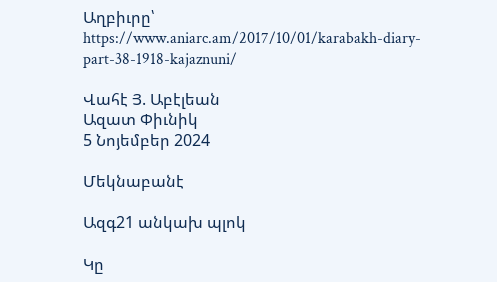Աղբիւրը՝  https://www.aniarc.am/2017/10/01/karabakh-diary-part-38-1918-kajaznuni/

Վահէ Յ. Աբէլեան
Ազատ Փիւնիկ
5 Նոյեմբեր 2024

Մեկնաբանէ

Ազգ21 անկախ պլոկ

Կը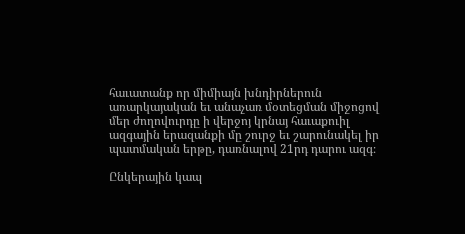հաւատանք որ միմիայն խնդիրներուն առարկայական եւ անաչառ մօտեցման միջոցով մեր ժողովուրդը ի վերջոյ կրնայ հաւաքուիլ ազգային երազանքի մը շուրջ եւ շարունակել իր պատմական երթը, դառնալով 21րդ դարու ազգ։

Ընկերային կապ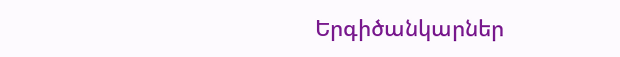Երգիծանկարներ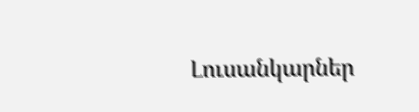Լուսանկարներ